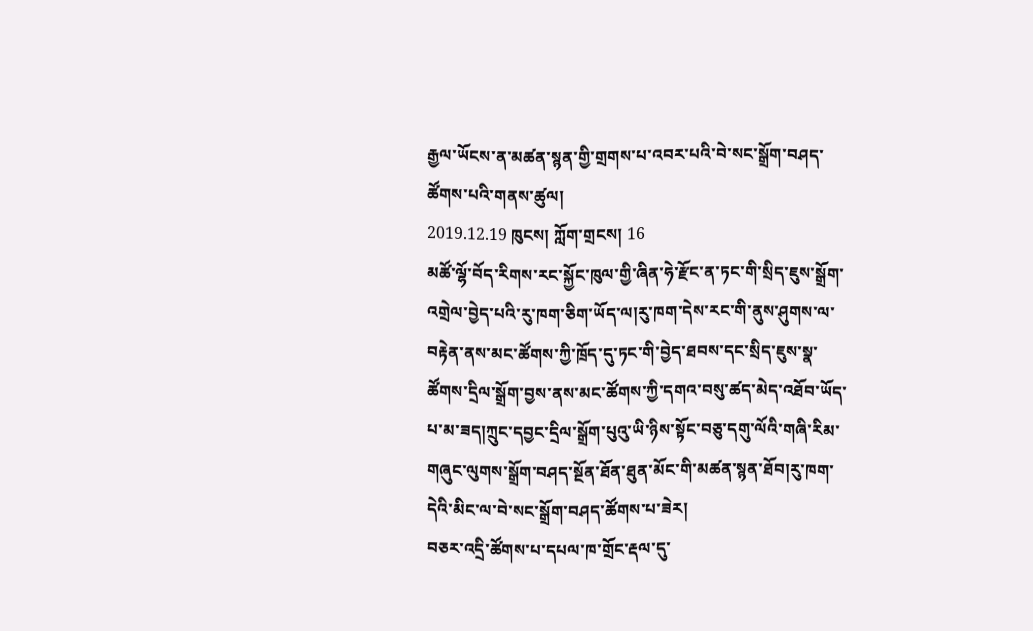རྒྱལ་ཡོངས་ན་མཚན་སྙན་གྱི་གྲགས་པ་འབར་པའི་བེ་སང་སྒྲོག་བཤད་ཚོགས་པའི་གནས་ཚུལ།
2019.12.19 ཁུངས། ཀློག་གྲངས། 16
མཚོ་ལྷོ་བོད་རིགས་རང་སྐྱོང་ཁུལ་གྱི་ཞིན་ཧེ་རྫོང་ན་ཏང་གི་སྲིད་ཇུས་སྒྲོག་འགྲེལ་བྱེད་པའི་རུ་ཁག་ཅིག་ཡོད་ལ།རུ་ཁག་དེས་རང་གི་ནུས་ཤུགས་ལ་བརྟེན་ནས་མང་ཚོགས་ཀྱི་ཁྲོད་དུ་ཏང་གི་བྱེད་ཐབས་དང་སྲིད་ཇུས་སྣ་ཚོགས་དྲིལ་སྒྲོག་བྱས་ནས་མང་ཚོགས་ཀྱི་དགའ་བསུ་ཚད་མེད་འཐོབ་ཡོད་པ་མ་ཟད།ཀྲུང་དབྱང་དྲིལ་སྒྲོག་པུའུ་ཡི་ཉིས་སྟོང་བཅུ་དགུ་ལོའི་གཞི་རིམ་གཞུང་ལུགས་སྒྲོག་བཤད་སྔོན་ཐོན་ཐུན་མོང་གི་མཚན་སྙན་ཐོབ།རུ་ཁག་དེའི་མིང་ལ་བེ་སང་སྒྲོག་བཤད་ཚོགས་པ་ཟེར།
བཅར་འདྲི་ཚོགས་པ་དཔལ་ཁ་གྲོང་རྡལ་དུ་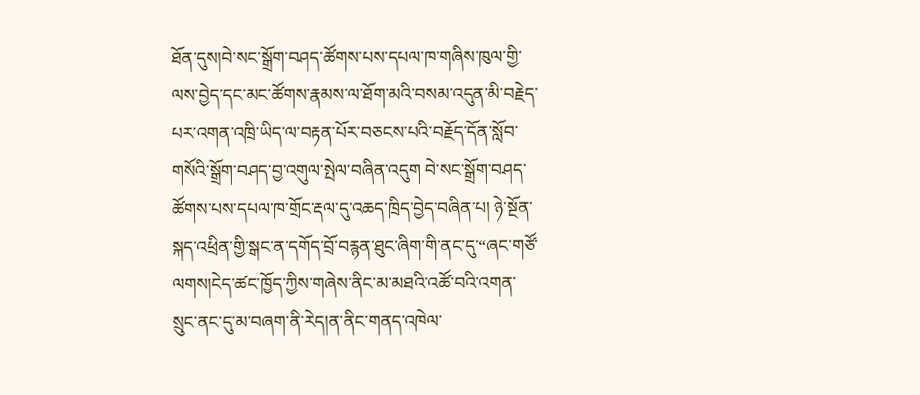ཐོན་དུས།བེ་སང་སྒྲོག་བཤད་ཚོགས་པས་དཔལ་ཁ་གཞིས་ཁུལ་གྱི་ལས་བྱེད་དང་མང་ཚོགས་རྣམས་ལ་ཐོག་མའི་བསམ་འདུན་མི་བརྗེད་པར་འགན་འཁྲི་ཡིད་ལ་བརྟན་པོར་བཅངས་པའི་བརྗོད་དོན་སློབ་གསོའི་སྒྲོག་བཤད་བྱ་འགུལ་སྤེལ་བཞིན་འདུག བེ་སང་སྒྲོག་བཤད་ཚོགས་པས་དཔལ་ཁ་གྲོང་རྡལ་དུ་འཆད་ཁྲིད་བྱེད་བཞིན་པ། ཉེ་སྔོན་སྐད་འཕྲིན་གྱི་སྒང་ན་དགོད་བྲོ་བརྙན་ཐུང་ཞིག་གི་ནང་དུ་“ཞང་གཙོ་ལགས།ངེད་ཚང་ཁྱོད་ཀྱིས་གཞེས་ནིང་མ་མཐའི་འཚོ་བའི་འགན་སྲུང་ནང་དུ་མ་བཞག་ནི་རེད།ན་ནིང་གནད་འཁེལ་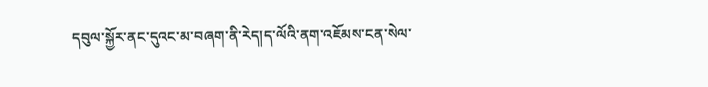དབུལ་སྐྱོར་ནང་དུའང་མ་བཞག་ནི་རེད།ད་ལོའི་ནག་འཇོམས་ངན་སེལ་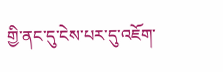གྱི་ནང་དུ་ངེས་པར་དུ་འཇོག་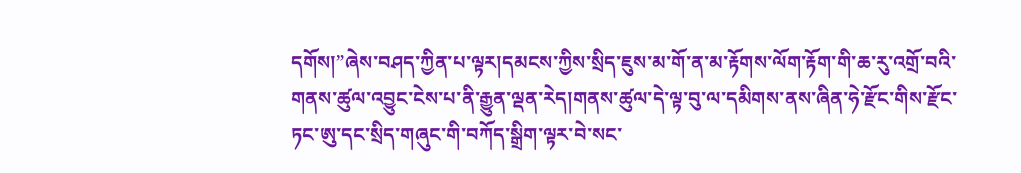དགོས།”ཞེས་བཤད་ཀྱིན་པ་ལྟར།དམངས་ཀྱིས་སྲིད་ཇུས་མ་གོ་ན་མ་རྟོགས་ལོག་རྟོག་གི་ཆ་རུ་འགྲོ་བའི་གནས་ཚུལ་འབྱུང་ངེས་པ་ནི་རྒྱུན་ལྡན་རེད།གནས་ཚུལ་དེ་ལྟ་བུ་ལ་དམིགས་ནས་ཞིན་ཧེ་རྫོང་གིས་རྫོང་ཏང་ཨུ་དང་སྲིད་གཞུང་གི་བཀོད་སྒྲིག་ལྟར་བེ་སང་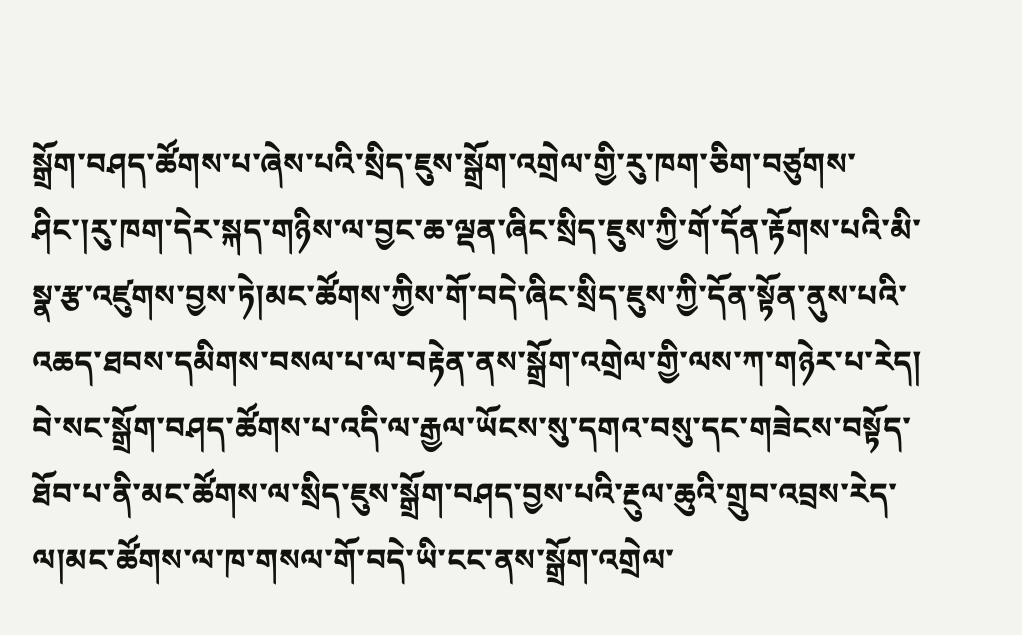སྒྲོག་བཤད་ཚོགས་པ་ཞེས་པའི་སྲིད་ཇུས་སྒྲོག་འགྲེལ་གྱི་རུ་ཁག་ཅིག་བཙུགས་ཤིང་།རུ་ཁག་དེར་སྐད་གཉིས་ལ་བྱང་ཆ་ལྡན་ཞིང་སྲིད་ཇུས་ཀྱི་གོ་དོན་རྟོགས་པའི་མི་སྣ་རྩ་འཛུགས་བྱས་ཏེ།མང་ཚོགས་ཀྱིས་གོ་བདེ་ཞིང་སྲིད་ཇུས་ཀྱི་དོན་སྟོན་ནུས་པའི་འཆད་ཐབས་དམིགས་བསལ་པ་ལ་བརྟེན་ནས་སྒྲོག་འགྲེལ་གྱི་ལས་ཀ་གཉེར་པ་རེད།
བེ་སང་སྒྲོག་བཤད་ཚོགས་པ་འདི་ལ་རྒྱལ་ཡོངས་སུ་དགའ་བསུ་དང་གཟེངས་བསྟོད་ཐོབ་པ་ནི་མང་ཚོགས་ལ་སྲིད་ཇུས་སྒྲོག་བཤད་བྱས་པའི་རྔུལ་ཆུའི་གྲུབ་འབྲས་རེད་ལ།མང་ཚོགས་ལ་ཁ་གསལ་གོ་བདེ་ཡི་ངང་ནས་སྒྲོག་འགྲེལ་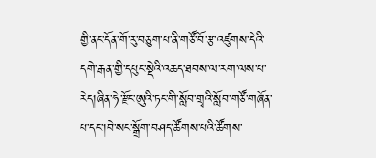གྱི་ནང་དོན་གོ་རུ་བཅུག་པ་ནི་གཙོ་བོ་རྩ་འཛུགས་དེའི་དགེ་རྒན་གྱི་དཔུང་སྡེའི་འཆད་ཐབས་ལ་རག་ལས་པ་རེད།ཞིན་ཧེ་རྫོང་ཨུའི་ཏང་གི་སློབ་གྲྭའི་སློབ་གཙོ་གཞོན་པ་དང་།བེ་སང་སྒྲོག་བཤད་ཚོགས་པའི་ཚོགས་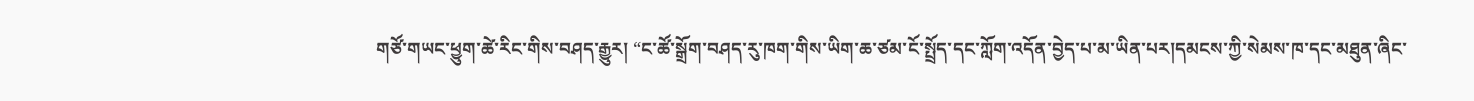གཙོ་གཡང་ཕྱུག་ཚེ་རིང་གིས་བཤད་རྒྱུར། “ང་ཚོ་སྒྲོག་བཤད་རུ་ཁག་གིས་ཡིག་ཆ་ཙམ་ངོ་སྤྲོད་དང་ཀློག་འདོན་བྱེད་པ་མ་ཡིན་པར།དམངས་ཀྱི་སེམས་ཁ་དང་མཐུན་ཞིང་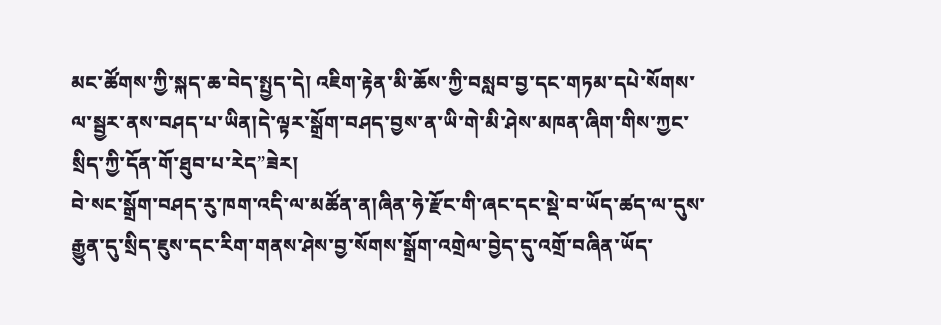མང་ཚོགས་ཀྱི་སྐད་ཆ་བེད་སྤྱད་དེ། འཇིག་རྟེན་མི་ཆོས་ཀྱི་བསླབ་བྱ་དང་གཏམ་དཔེ་སོགས་ལ་སྦྱར་ནས་བཤད་པ་ཡིན།དེ་ལྟར་སྒྲོག་བཤད་བྱས་ན་ཡི་གེ་མི་ཤེས་མཁན་ཞིག་གིས་ཀྱང་སྲིད་ཀྱི་དོན་གོ་ཐུབ་པ་རེད”ཟེར།
བེ་སང་སྒྲོག་བཤད་རུ་ཁག་འདི་ལ་མཚོན་ན།ཞིན་ཧེ་རྫོང་གི་ཞང་དང་སྡེ་བ་ཡོད་ཚད་ལ་དུས་རྒྱུན་དུ་སྲིད་ཇུས་དང་རིག་གནས་ཤེས་བྱ་སོགས་སྒྲོག་འགྲེལ་བྱེད་དུ་འགྲོ་བཞིན་ཡོད་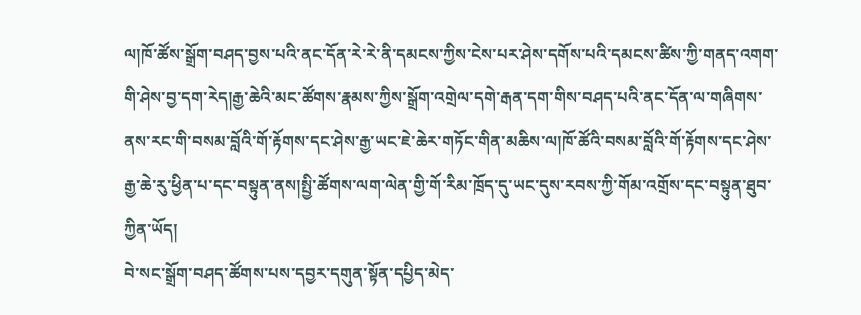ལ།ཁོ་ཚོས་སྒྲོག་བཤད་བྱས་པའི་ནང་དོན་རེ་རེ་ནི་དམངས་ཀྱིས་ངེས་པར་ཤེས་དགོས་པའི་དམངས་ཚིས་ཀྱི་གནད་འགག་གི་ཤེས་བྱ་དག་རེད།རྒྱ་ཆེའི་མང་ཚོགས་རྣམས་ཀྱིས་སྒྲོག་འགྲེལ་དགེ་རྒན་དག་གིས་བཤད་པའི་ནང་དོན་ལ་གཞིགས་ནས་རང་གི་བསམ་བློའི་གོ་རྟོགས་དང་ཤེས་རྒྱ་ཡང་ཇེ་ཆེར་གཏོང་གིན་མཆིས་ལ།ཁོ་ཚོའི་བསམ་བློའི་གོ་རྟོགས་དང་ཤེས་རྒྱ་ཆེ་རུ་ཕྱིན་པ་དང་བསྟུན་ནས།སྤྱི་ཚོགས་ལག་ལེན་གྱི་གོ་རིམ་ཁྲོད་དུ་ཡང་དུས་རབས་ཀྱི་གོམ་འགྲོས་དང་བསྟུན་ཐུབ་ཀྱིན་ཡོད།
བེ་སང་སྒྲོག་བཤད་ཚོགས་པས་དབྱར་དགུན་སྟོན་དཔྱིད་མེད་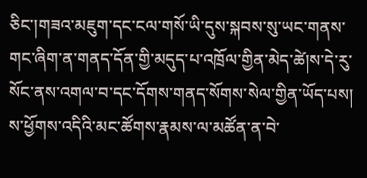ཅིང་།གཟའ་མཇུག་དང་ངལ་གསོ་ཡི་དུས་སྐབས་སུ་ཡང་གནས་གང་ཞིག་ན་གནད་དོན་གྱི་མདུད་པ་འཁྲོལ་གྱིན་མེད་ཚེ།ས་དེ་རུ་སོང་ནས་འགལ་བ་དང་དོགས་གནད་སོགས་སེལ་གྱིན་ཡོད་པས། ས་ཕྱོགས་འདིའི་མང་ཚོགས་རྣམས་ལ་མཚོན་ན་བེ་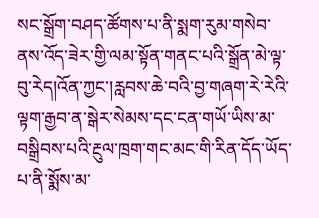སང་སྒྲོག་བཤད་ཚོགས་པ་ནི་སྨག་རུམ་གསེབ་ནས་འོད་ཟེར་གྱི་ལམ་སྟོན་གནང་པའི་སྒྲོན་མེ་ལྟ་བུ་རེད།འོན་ཀྱང་།རླབས་ཆེ་བའི་བྱ་གཞག་རེ་རེའི་ལྟག་རྒྱབ་ན་སྒེར་སེམས་དང་ངན་གཡོ་ཡིས་མ་བསྒྲིབས་པའི་རྔུལ་ཁྲག་གང་མང་གི་རིན་དོད་ཡོད་པ་ནི་སྨོས་མ་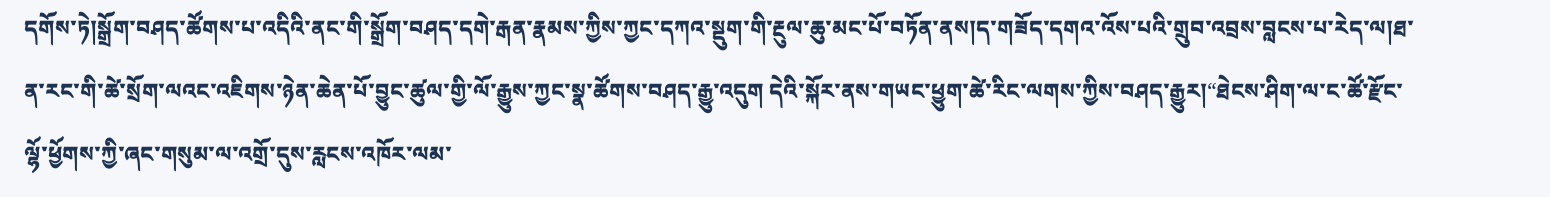དགོས་ཏེ།སྒྲོག་བཤད་ཚོགས་པ་འདིའི་ནང་གི་སྒྲོག་བཤད་དགེ་རྒན་རྣམས་ཀྱིས་ཀྱང་དཀའ་སྡུག་གི་རྔུལ་ཆུ་མང་པོ་བཏོན་ནས།ད་གཟོད་དགའ་འོས་པའི་གྲུབ་འབྲས་བླངས་པ་རེད་ལ།ཐ་ན་རང་གི་ཚེ་སྲོག་ལའང་འཇིགས་ཉེན་ཆེན་པོ་བྱུང་ཚུལ་གྱི་ལོ་རྒྱུས་ཀྱང་སྣ་ཚོགས་བཤད་རྒྱུ་འདུག དེའི་སྐོར་ནས་གཡང་ཕྱུག་ཚེ་རིང་ལགས་ཀྱིས་བཤད་རྒྱུར།“ཐེངས་ཤིག་ལ་ང་ཚོ་རྫོང་ལྷོ་ཕྱོགས་ཀྱི་ཞང་གསུམ་ལ་འགྲོ་དུས་རླངས་འཁོར་ལམ་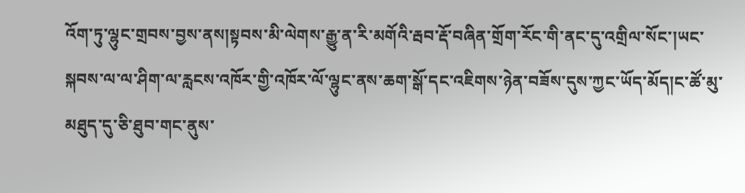འོག་ཏུ་ལྷུང་གྲབས་བྱས་ནས།སྟབས་མི་ལེགས་རྒྱུ་ན་རི་མགོའི་རྦབ་རྡོ་བཞིན་གྲོག་རོང་གི་ནང་དུ་འགྲིལ་སོང་།ཡང་སྐབས་ལ་ལ་ཤིག་ལ་རླངས་འཁོར་གྱི་འཁོར་ལོ་ལྷུང་ནས་ཆག་སྒོ་དང་འཇིགས་ཉེན་བཟོས་དུས་ཀྱང་ཡོད་མོད།ང་ཚོ་མུ་མཐུད་དུ་ཅི་ཐུབ་གང་ནུས་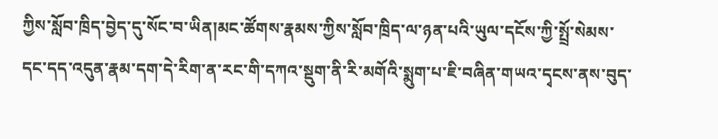ཀྱིས་སློབ་ཁྲིད་བྱེད་དུ་སོང་བ་ཡིན།མང་ཚོགས་རྣམས་ཀྱིས་སློབ་ཁྲིད་ལ་ཉན་པའི་ཡུལ་དངོས་ཀྱི་སྤྲོ་སེམས་དང་དད་འདུན་རྣམ་དག་དེ་རིག་ན་རང་གི་དཀའ་སྡུག་ནི་རི་མགོའི་སྨུག་པ་ཇི་བཞིན་གཡའ་དྭངས་ནས་བུད་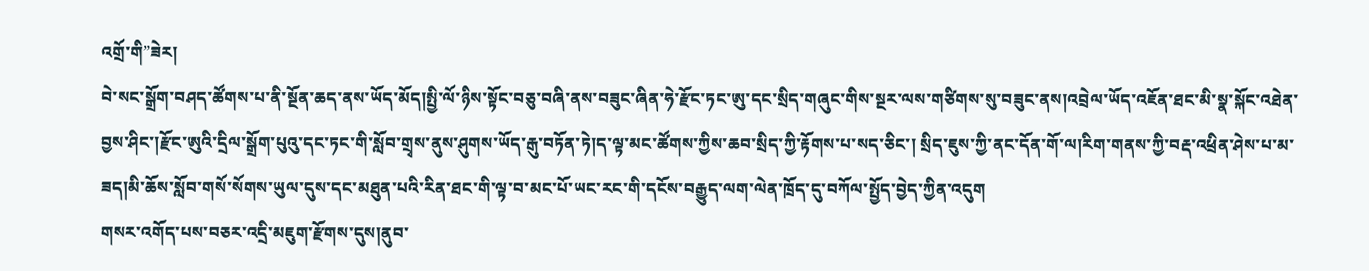འགྲོ་གི”ཟེར།
བེ་སང་སྒྲོག་བཤད་ཚོགས་པ་ནི་སྔོན་ཆད་ནས་ཡོད་མོད།སྤྱི་ལོ་ཉིས་སྟོང་བཅུ་བཞི་ནས་བཟུང་ཞིན་ཧེ་རྫོང་ཏང་ཨུ་དང་སྲིད་གཞུང་གིས་སྔར་ལས་གཙིགས་སུ་བཟུང་ནས།འབྲེལ་ཡོད་འཇོན་ཐང་མི་སྣ་སྐོང་འཐེན་བྱས་ཤིང་།རྫོང་ཨུའི་དྲིལ་སྒྲོག་པུའུ་དང་ཏང་གི་སློབ་གྲྭས་ནུས་ཤུགས་ཡོད་རྒུ་བཏོན་ཏེ།ད་ལྟ་མང་ཚོགས་ཀྱིས་ཆབ་སྲིད་ཀྱི་རྟོགས་པ་སད་ཅིང་། སྲིད་ཇུས་ཀྱི་ནང་དོན་གོ་ལ།རིག་གནས་ཀྱི་བརྡ་འཕྲིན་ཤེས་པ་མ་ཟད།མི་ཆོས་སློབ་གསོ་སོགས་ཡུལ་དུས་དང་མཐུན་པའི་རིན་ཐང་གི་ལྟ་བ་མང་པོ་ཡང་རང་གི་དངོས་བརྒྱུད་ལག་ལེན་ཁྲོད་དུ་བཀོལ་སྤྱོད་བྱེད་ཀྱིན་འདུག
གསར་འགོད་པས་བཅར་འདྲི་མཇུག་རྫོགས་དུས།ནུབ་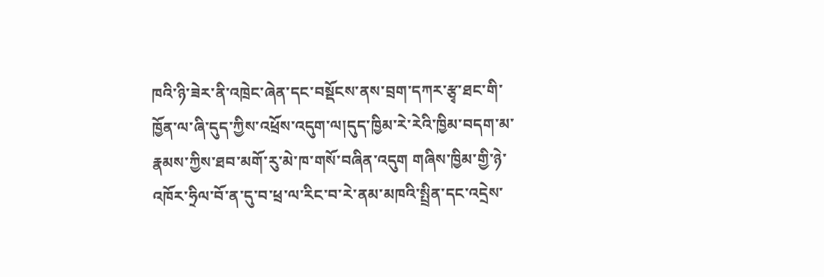ཁའི་ཉི་ཟེར་ནི་འཁྲེང་ཞེན་དང་བསྡོངས་ནས་བྲག་དཀར་རྩྭ་ཐང་གི་ཁྱོན་ལ་ཞི་དུད་ཀྱིས་འཕྲོས་འདུག་ལ།དུད་ཁྱིམ་རེ་རེའི་ཁྱིམ་བདག་མ་རྣམས་ཀྱིས་ཐབ་མགོ་རུ་མེ་ཁ་གསོ་བཞིན་འདུག གཞིས་ཁྱིམ་གྱི་ཉེ་འཁོར་ཧྲིལ་བོ་ན་དུ་བ་ཕྲ་ལ་རིང་བ་རེ་ནམ་མཁའི་སྤྲིན་དང་འདྲེས་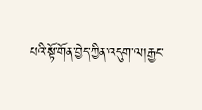པའི་སྟོ་གོན་བྱེད་ཀྱིན་འདུག་ལ།རྒྱང་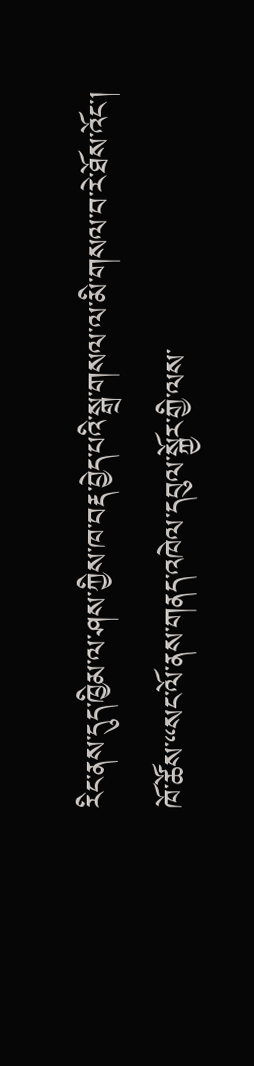རིང་ནས་དུད་ཁྱིམ་ལ་ཤས་ཀྱིས་ཁ་བརྡ་བྱེད་པའི་སྒྲ་གསལ་ལ་མི་གསལ་བ་རེ་ཐོས་འོང་།
ཁོ་ཚོས་“སང་ལོ་ནས་གནད་འཁེལ་དབུལ་སྐྱོར་གྱི་ལས་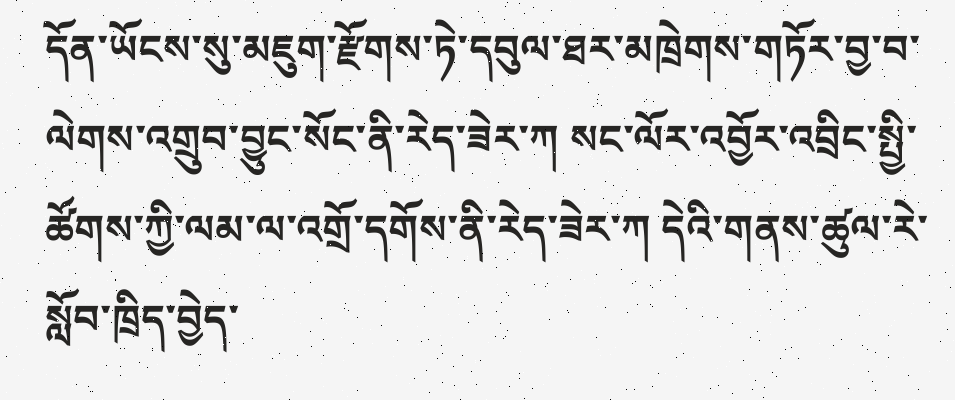དོན་ཡོངས་སུ་མཇུག་རྫོགས་ཏེ་དབུལ་ཐར་མཁྲེགས་གཏོར་བྱ་བ་ལེགས་འགྲུབ་བྱུང་སོང་ནི་རེད་ཟེར་ཀ སང་ལོར་འབྱོར་འབྲིང་སྤྱི་ཚོགས་ཀྱི་ལམ་ལ་འགྲོ་དགོས་ནི་རེད་ཟེར་ཀ དེའི་གནས་ཚུལ་རེ་སློབ་ཁྲིད་བྱེད་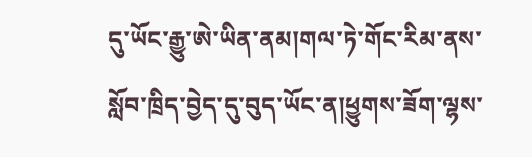དུ་ཡོང་རྒྱུ་ཨེ་ཡིན་ནམ།གལ་ཏེ་གོང་རིམ་ནས་སློབ་ཁྲིད་བྱེད་དུ་བུད་ཡོང་ན།ཕྱུགས་ཟོག་ལྷས་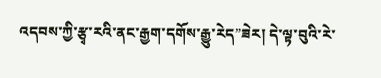འདབས་ཀྱི་རྩྭ་རའི་ནང་རྒྱག་དགོས་རྒྱུ་རེད”ཟེར། དེ་ལྟ་བུའི་རེ་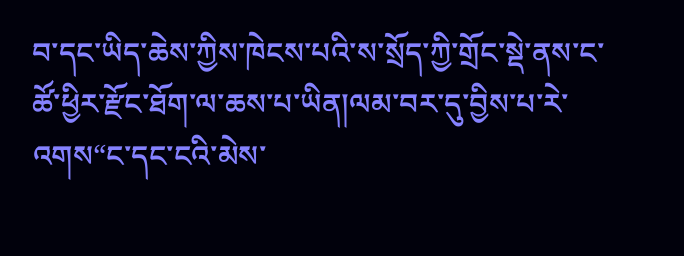བ་དང་ཡིད་ཆེས་ཀྱིས་ཁེངས་པའི་ས་སྲོད་ཀྱི་གྲོང་སྡེ་ནས་ང་ཚོ་ཕྱིར་རྫོང་ཐོག་ལ་ཆས་པ་ཡིན།ལམ་བར་དུ་བྱིས་པ་རེ་འགས“ང་དང་ངའི་མེས་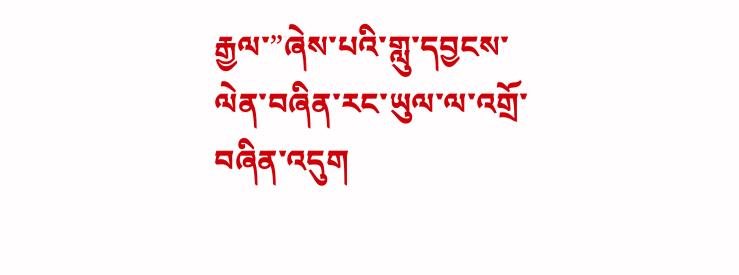རྒྱལ་”ཞེས་པའི་གླུ་དབྱངས་ལེན་བཞིན་རང་ཡུལ་ལ་འགྲོ་བཞིན་འདུག